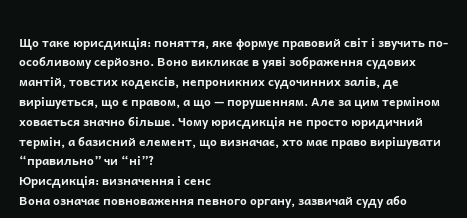Що таке юрисдикція: поняття, яке формує правовий світ і звучить по-особливому серйозно. Воно викликає в уяві зображення судових мантій, товстих кодексів, непроникних судочинних залів, де вирішується, що є правом, а що — порушенням. Але за цим терміном ховається значно більше. Чому юрисдикція не просто юридичний термін, а базисний елемент, що визначає, хто має право вирішувати “правильно” чи “ні”?
Юрисдикція: визначення і сенс
Вона означає повноваження певного органу, зазвичай суду або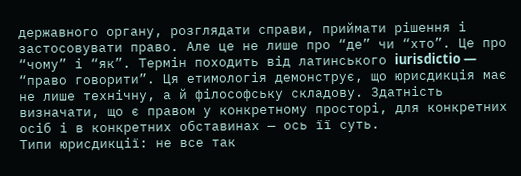державного органу, розглядати справи, приймати рішення і застосовувати право. Але це не лише про “де” чи “хто”. Це про “чому” і “як”. Термін походить від латинського iurisdictio — “право говорити”. Ця етимологія демонструє, що юрисдикція має не лише технічну, а й філософську складову. Здатність визначати, що є правом у конкретному просторі, для конкретних осіб і в конкретних обставинах — ось її суть.
Типи юрисдикції: не все так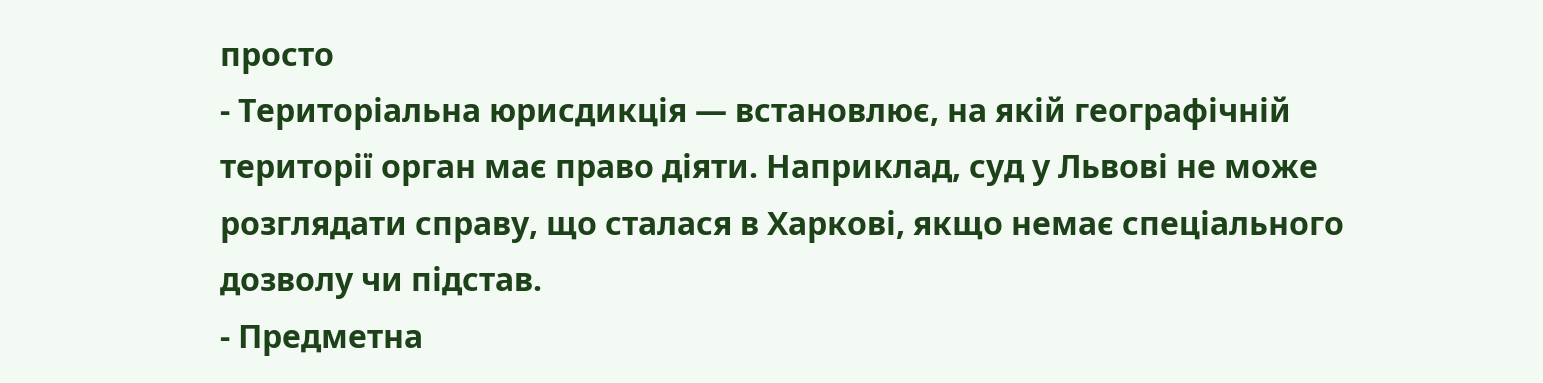просто
- Територіальна юрисдикція — встановлює, на якій географічній території орган має право діяти. Наприклад, суд у Львові не може розглядати справу, що сталася в Харкові, якщо немає спеціального дозволу чи підстав.
- Предметна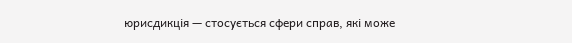юрисдикція — стосується сфери справ, які може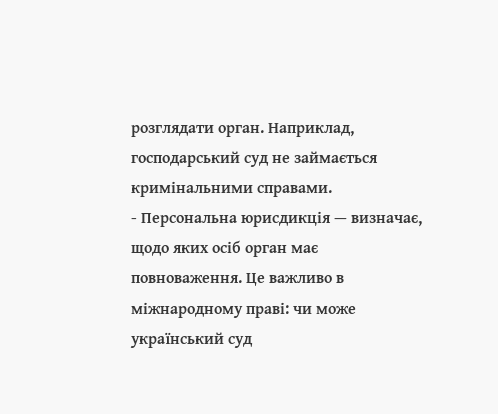розглядати орган. Наприклад, господарський суд не займається кримінальними справами.
- Персональна юрисдикція — визначає, щодо яких осіб орган має повноваження. Це важливо в міжнародному праві: чи може український суд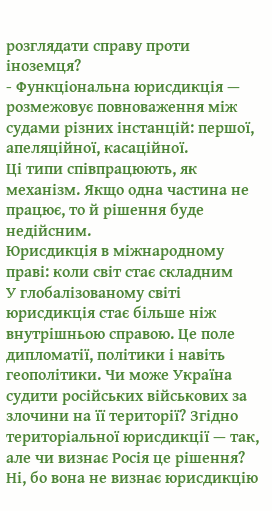розглядати справу проти іноземця?
- Функціональна юрисдикція — розмежовує повноваження між судами різних інстанцій: першої, апеляційної, касаційної.
Ці типи співпрацюють, як механізм. Якщо одна частина не працює, то й рішення буде недійсним.
Юрисдикція в міжнародному праві: коли світ стає складним
У глобалізованому світі юрисдикція стає більше ніж внутрішньою справою. Це поле дипломатії, політики і навіть геополітики. Чи може Україна судити російських військових за злочини на її території? Згідно територіальної юрисдикції — так, але чи визнає Росія це рішення? Ні, бо вона не визнає юрисдикцію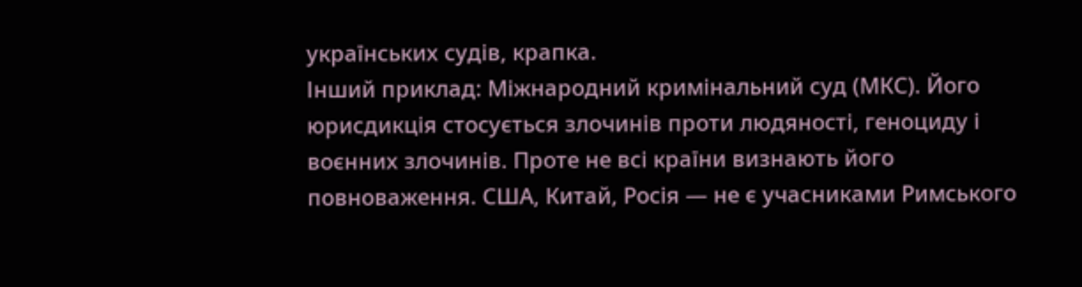українських судів, крапка.
Інший приклад: Міжнародний кримінальний суд (МКС). Його юрисдикція стосується злочинів проти людяності, геноциду і воєнних злочинів. Проте не всі країни визнають його повноваження. США, Китай, Росія — не є учасниками Римського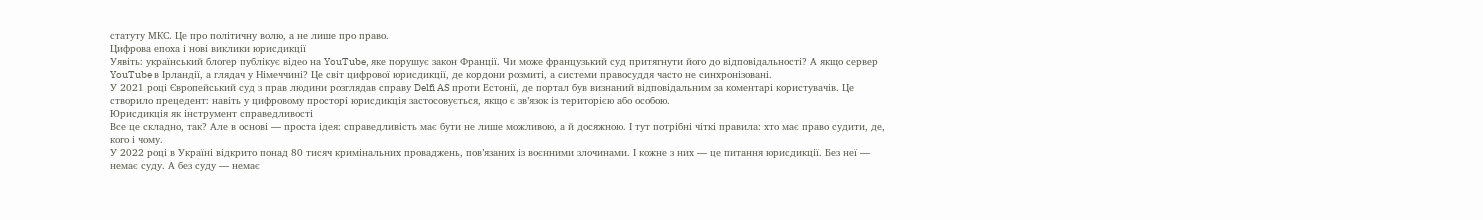статуту МКС. Це про політичну волю, а не лише про право.
Цифрова епоха і нові виклики юрисдикції
Уявіть: український блогер публікує відео на YouTube, яке порушує закон Франції. Чи може французький суд притягнути його до відповідальності? А якщо сервер YouTube в Ірландії, а глядач у Німеччині? Це світ цифрової юрисдикції, де кордони розмиті, а системи правосуддя часто не синхронізовані.
У 2021 році Європейський суд з прав людини розглядав справу Delfi AS проти Естонії, де портал був визнаний відповідальним за коментарі користувачів. Це створило прецедент: навіть у цифровому просторі юрисдикція застосовується, якщо є зв’язок із територією або особою.
Юрисдикція як інструмент справедливості
Все це складно, так? Але в основі — проста ідея: справедливість має бути не лише можливою, а й досяжною. І тут потрібні чіткі правила: хто має право судити, де, кого і чому.
У 2022 році в Україні відкрито понад 80 тисяч кримінальних проваджень, пов’язаних із воєнними злочинами. І кожне з них — це питання юрисдикції. Без неї — немає суду. А без суду — немає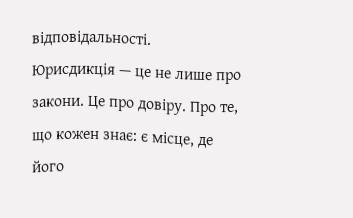відповідальності.
Юрисдикція — це не лише про закони. Це про довіру. Про те, що кожен знає: є місце, де його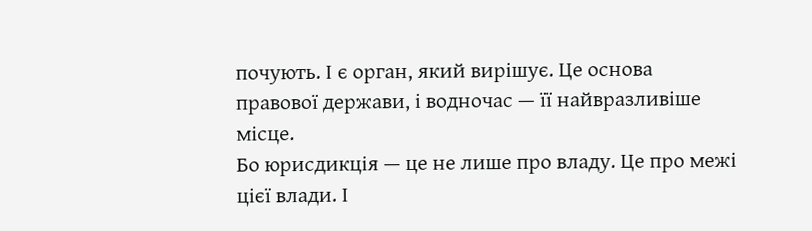почують. І є орган, який вирішує. Це основа правової держави, і водночас — її найвразливіше місце.
Бо юрисдикція — це не лише про владу. Це про межі цієї влади. І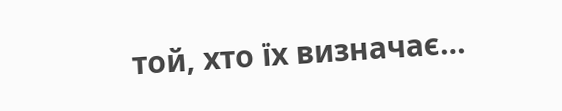той, хто їх визначає…